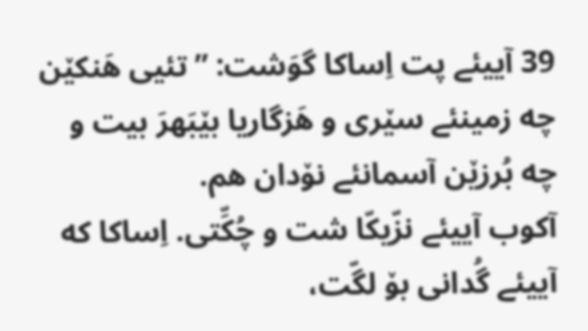39 آییئے پت اِساکا گوَشت: ”تئیی هَنکێن چه زمینئے سێری و هَزگاریا بێبَهرَ بیت و چه بُرزێن آسمانئے نۆدان هم.
آکوب آییئے نزّیکّا شت و چُکِّتی. اِساکا که آییئے گُدانی بۆ لگّت،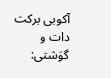آکوبی برکت دات و گوَشتی: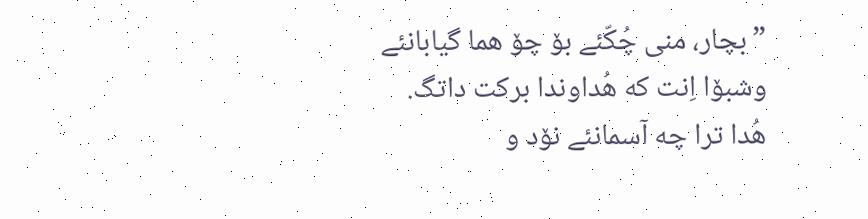”بچار، منی چُکّئے بۆ چۆ هما گیابانئے وشبۆا اِنت که هُداوندا برکت داتگ.
هُدا ترا چه آسمانئے نۆد و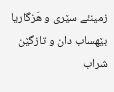زمینئے سێری و هَزگاریا بێهساب دان و تازگێن شراب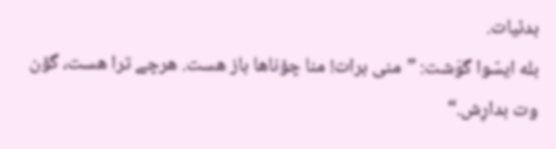بدئیات.
بله ایسّوا گوَشت: ”منی برات! منا چۆناها باز هست. هرچے ترا هست، گۆن وت بدارِش.“